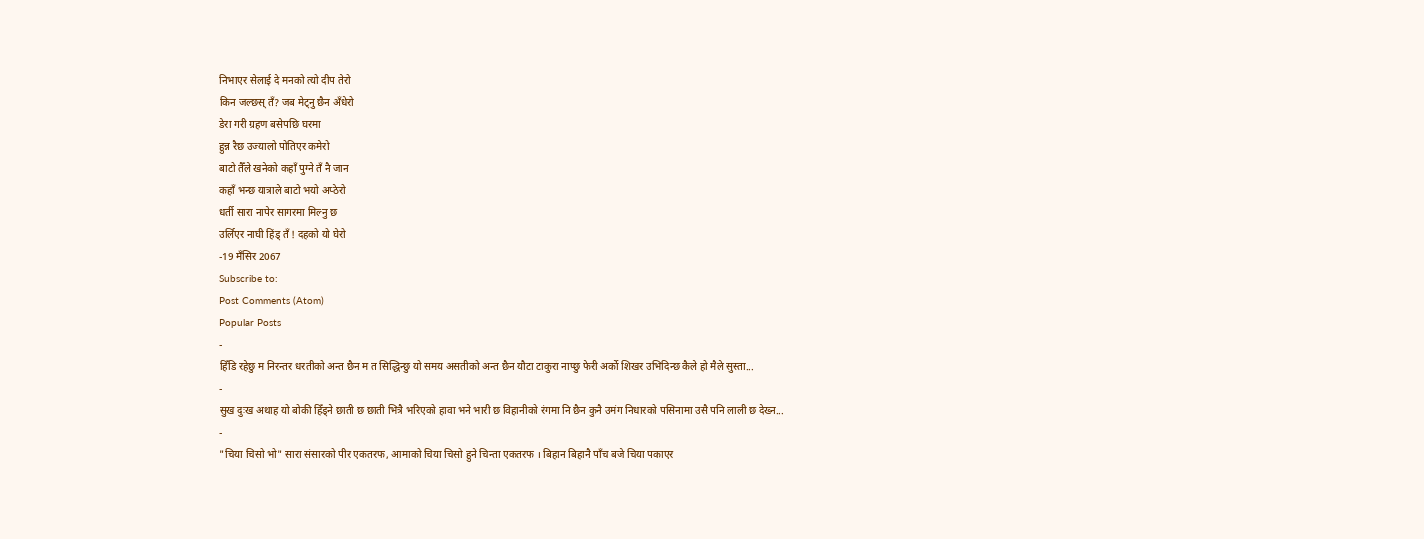निभाएर सेलाई दे मनको त्यो दीप तेरो
किन जल्छस् तँ? जब मेट्नु छैन अँधेरो
डेरा गरी ग्रहण बसेपछि घरमा
हुन्न रैछ उज्यालो पोतिएर कमेरो
बाटो तैँले खनेको कहाँ पुग्ने तँ नै जान
कहाँ भन्छ यात्राले बाटो भयो अप्ठेरो
धर्ती सारा नापेर सागरमा मिल्नु छ
उर्लिएर नाघी हिंड् तँ ! दहको यो घेरो
-19 मँसिर 2067
Subscribe to:
Post Comments (Atom)
Popular Posts
-
हिँडि रहेछु म निरन्तर धरतीको अन्त छैन म त सिद्धिन्छु यो समय असतीको अन्त छैन यौटा टाकुरा नाप्छु फेरी अर्को शिखर उभिदिन्छ कैले हो मैले सुस्ता...
-
सुख दुःख अथाह यो बोकी हिँड्ने छाती छ छाती भित्रै भरिएको हावा भने भारी छ विहानीको रंगमा नि छैन कुनै उमंग निधारको पसिनामा उसै पनि लाली छ देख्न...
-
"चिया चिसो भो" सारा संसारको पीर एकतरफ, आमाको चिया चिसो हुने चिन्ता एकतरफ । बिहान बिहानै पाँच बजे चिया पकाएर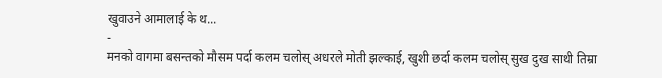खुवाउने आमालाई के थ...
-
मनको वागमा बसन्तको मौसम पर्दा कलम चलोस् अधरले मोती झल्काई, खुशी छर्दा कलम चलोस् सुख दुख साथी तिम्रा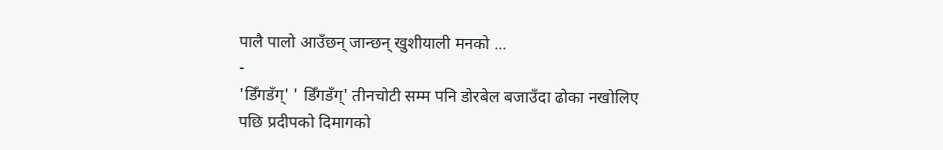पालै पालो आउँछन् जान्छन् खुशीयाली मनको ...
-
'डिँगडँग्' ' डिँगडँग्' तीनचोटी सम्म पनि डोरबेल बजाउँदा ढोका नखोलिए पछि प्रदीपको दिमागको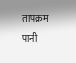तापक्रम पानी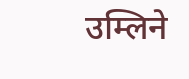उम्लिने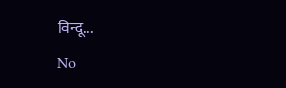विन्दू...
No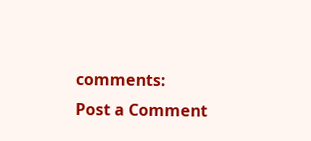comments:
Post a Comment